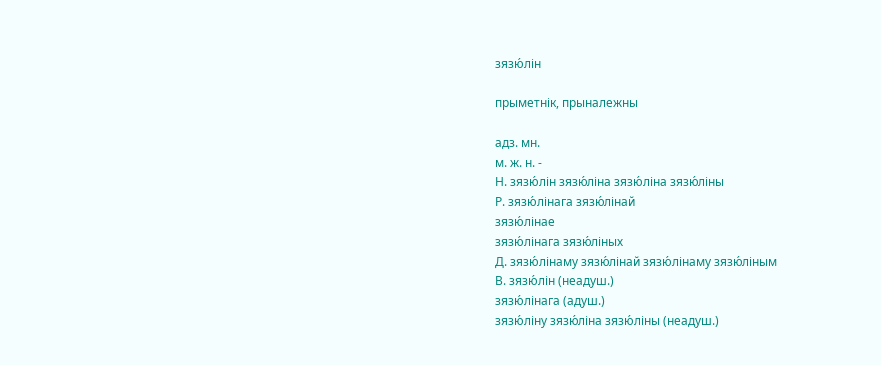зязю́лін

прыметнік, прыналежны

адз. мн.
м. ж. н. -
Н. зязю́лін зязю́ліна зязю́ліна зязю́ліны
Р. зязю́лінага зязю́лінай
зязю́лінае
зязю́лінага зязю́ліных
Д. зязю́лінаму зязю́лінай зязю́лінаму зязю́ліным
В. зязю́лін (неадуш.)
зязю́лінага (адуш.)
зязю́ліну зязю́ліна зязю́ліны (неадуш.)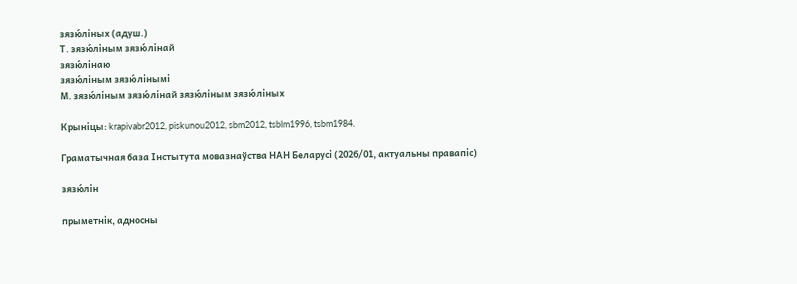зязю́ліных (адуш.)
Т. зязю́ліным зязю́лінай
зязю́лінаю
зязю́ліным зязю́лінымі
М. зязю́ліным зязю́лінай зязю́ліным зязю́ліных

Крыніцы: krapivabr2012, piskunou2012, sbm2012, tsblm1996, tsbm1984.

Граматычная база Інстытута мовазнаўства НАН Беларусі (2026/01, актуальны правапіс)

зязю́лін

прыметнік, адносны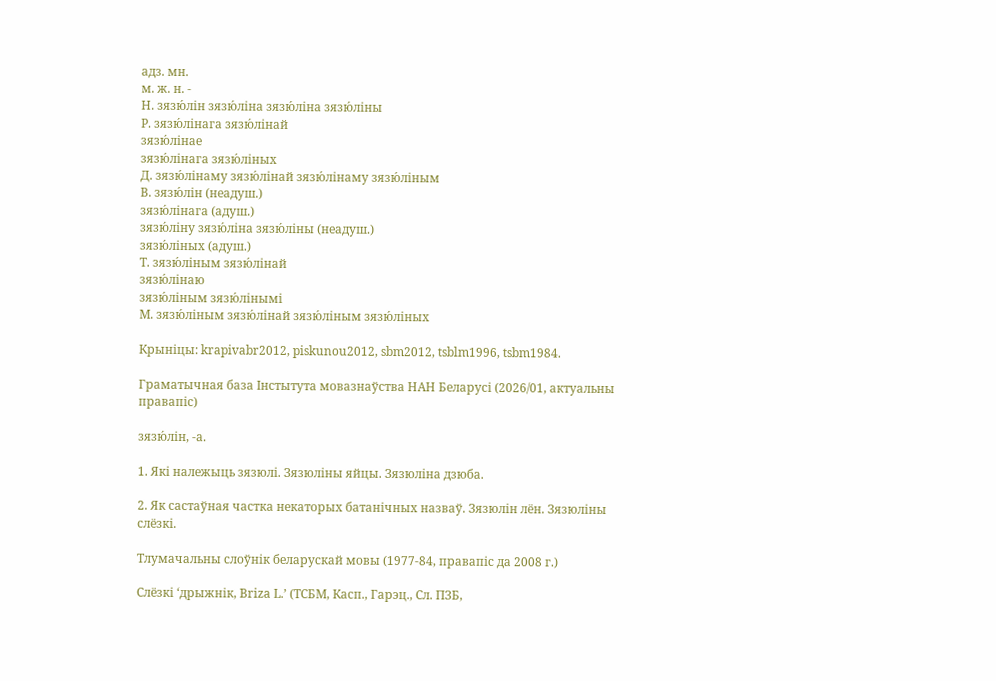адз. мн.
м. ж. н. -
Н. зязю́лін зязю́ліна зязю́ліна зязю́ліны
Р. зязю́лінага зязю́лінай
зязю́лінае
зязю́лінага зязю́ліных
Д. зязю́лінаму зязю́лінай зязю́лінаму зязю́ліным
В. зязю́лін (неадуш.)
зязю́лінага (адуш.)
зязю́ліну зязю́ліна зязю́ліны (неадуш.)
зязю́ліных (адуш.)
Т. зязю́ліным зязю́лінай
зязю́лінаю
зязю́ліным зязю́лінымі
М. зязю́ліным зязю́лінай зязю́ліным зязю́ліных

Крыніцы: krapivabr2012, piskunou2012, sbm2012, tsblm1996, tsbm1984.

Граматычная база Інстытута мовазнаўства НАН Беларусі (2026/01, актуальны правапіс)

зязю́лін, ‑а.

1. Які належыць зязюлі. Зязюліны яйцы. Зязюліна дзюба.

2. Як састаўная частка некаторых батанічных назваў. Зязюлін лён. Зязюліны слёзкі.

Тлумачальны слоўнік беларускай мовы (1977-84, правапіс да 2008 г.)

Слёзкі ‘дрыжнік, Briza L.’ (ТСБМ, Касп., Гарэц., Сл. ПЗБ,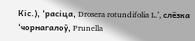Кіс.), ‘расіца, Drosera rotundifolia L.’, слёзка ‘чорнагалоў, Prunella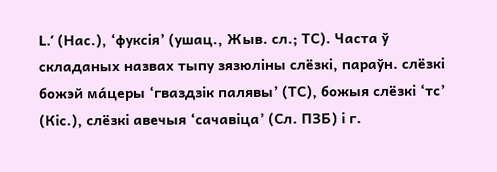L.’ (Нас.), ‘фуксія’ (ушац., Жыв. сл.; ТС). Часта ў складаных назвах тыпу зязюліны слёзкі, параўн. слёзкі божэй ма́церы ‘гваздзік палявы’ (ТС), божыя слёзкі ‘тс’ (Кіс.), слёзкі авечыя ‘сачавіца’ (Сл. ПЗБ) і г.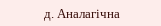д. Аналагічна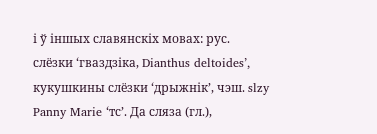і ў іншых славянскіх мовах: рус. слёзки ‘гваздзіка, Dianthus deltoides’, кукушкины слёзки ‘дрыжнік’, чэш. slzy Panny Marie ‘тс’. Да сляза (гл.),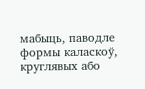мабыць, паводле формы каласкоў, круглявых або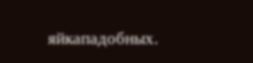яйкападобных.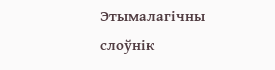Этымалагічны слоўнік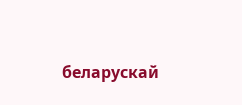беларускай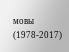мовы (1978-2017)